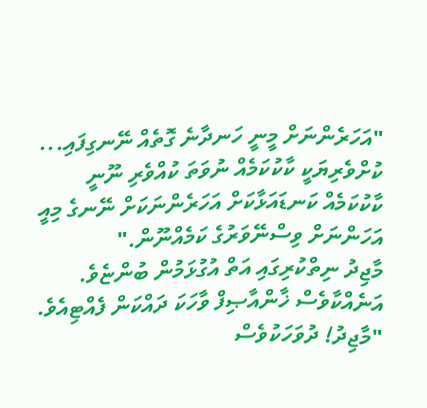"އަހަރެންނަށް މީނީ ހަނދާނެ ގޮތެއް ނޭނގިފައި... ކުށްވެރިޔަކީ ކާކުކަމެއް ނުވަތަ ކުއްވެރި ނޫނީ ކާކުކަމެއް ކަނޑައަޅާކަށް އަހަރެންނަކަށް ނޭނގެ މިއީ އަހަންނަށް ވިސްނޭވަރުގެ ކަމެއްނޫން."
މާޖިދު ނިތްކުރިގައި އަތް އުގުޅަމުން ބުންޏެވެ.
އަނެއްކާވެސް ޚާންއާޞިފް ވާހަކަ ދައްކަން ފެއްޓިއެވެ.
"މާޖިދު! ދުވަހަކުވެސް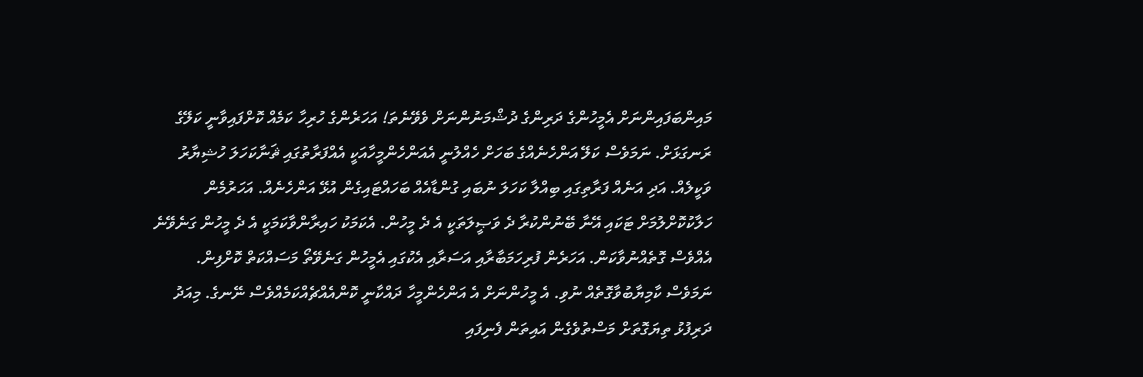މައިންބަފައިންނަށް އެމީހުންގެ ދަރިންގެ ދުޝްމަނުންނަށް ވެވޭނެތަ! އަހަރެންގެ ހުރިހާ ކަމެއް ކޮށްފައިވާނީ ކަލޭގެ ރަނގަޅަށް. ނަމަވެސް ކަލޭ އަންހެނެއްގެ ބަހަށް ހެއްލުނީ އެއަންހެންމީހާއަކީ އެއްފަރާތުގައި ޘަނާކަހަލަ ހުޝިޔާރު ވަކީލެއް. އަދި އަނެއް ފަރާތިގައި ބިއްލާ ކަހަލަ ނުބައި ގުންޑާއެއް ބަހައްޓައިގެން އުޅޭ އަންހެނެއް. އަހަރުމެން ހަލާކުކޮށްލުމަށް ޓަކައި އޭނާ ބޭނުންކުރާ ދެ ވަޞީލަތަކީ އެ ދެ މީހުން. އެކަމަކު ހައިރާންވާކަމަކީ އެ ދެ މީހުން ގަނެވޭނެ އެއްވެސް ގޮތެއްނުވާކަން. އަހަރެން ފުރިހަމަބާރާއި އަސަރާއި އެކުގައި އެމީހުން ގަނެވޭތޯ މަސައްކަތް ކޮށްފިން. ނަމަވެސް ކާމިޔާބުވާގޮތެއް ނުވި. އެ މީހުންނަށް އެ އަންހެންމީހާ ދައްކާނީ ކޮންއެއްޗެއްކަމެއްވެސް ނޭނގެ. މިއަދު ދަރިފުޅު ތިޔަގޮތަށް މަސްތުވެގެން އައިތަން ފެނިފައި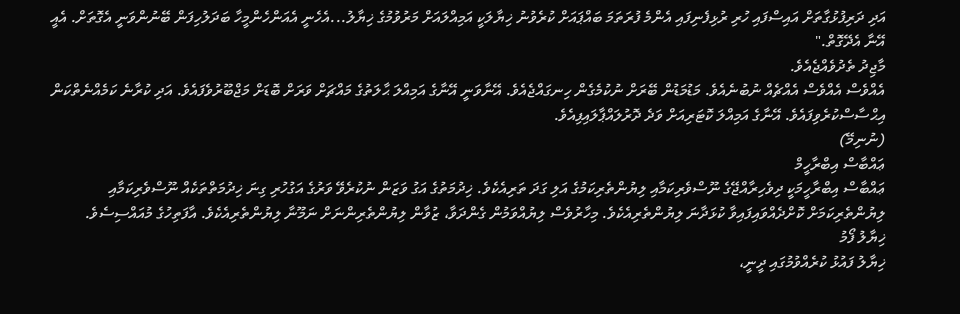އަދި ދަރިފުޅުގާތަށް އައިސްފައި ހުރި ރުޅިފެނިފައި އެންމެ ފުރަތަމަ ބައްޕައަށް ކުރެވުނު ޚިޔާލަކީ އަމިއްލައަށް މަރުވުމުގެ ޚިޔާލު...އެހެނީ އެއަންހެންމީހާ ބަދަލުހިފަން ބޭނުންވަނީ އެގޮތަށް. އެއީ އޭނާ އެދޭގޮތް."
މާޖިދު ތެދުވެއްޖެއެވެ.
އެއްވެސް އެއްވެސް އެއްޗެއް ނުބުނެއެވެ. މަޑުމަޑުން ބޭރަށް ނުކުމެގެން ހިނގައްޖެއެވެ. އޭނާވަނީ އޭނާގެ އަމިއްލަ ޙާލަތުގެ މައްޗަށް ވަރަށް ބޮޑަށް މަޖްބޫރުވެފައެވެ. އަދި ކުރާނެ ކަމެއްނެތްކަން އިޙްސާސްކުރެވިފައެވެ. އޭނާގެ އަމިއްލަ ކޮޓަރިއަށް ވަދެ ދޮރުލައްޕާލައިފިއެވެ.
(ނުނިމޭ)
ޢައްބާސް އިބްރާހީމް
ޢައްބާސް އިބްރާހީމަކީ ދިވެހިރާއްޖޭގެ ނޫސްވެރިކަމާއި ލިޔުންތެރިކަމުގެ އަލި ގަދަ ތަރިއެކެވެ. ޚިދުމަތުގެ އަގު ވަޒަން ނުކުރެވޭ ވަރުގެ އަގުހުރި ގިނަ ޚިދުމަތްތަކެއް ނޫސްވެރިކަމާއި ލިޔުންތެރިކަމަށް ކޮށްދެއްވައިފައިވާ ކުޅަދާނަ ލިޔުންތެރިއެކެވެ. މިހާރުވެސް ލިޔުއްވަމުން ގެންދަވާ، ޒުވާން ލިޔުންތެރިންނަށް ނަމޫނާ ލިޔުންތެރިއެކެވެ. އާފަތިހުގެ މުއައްސިސެވެ.
ޚިޔާލު ފޯމު
ޚިޔާލު ފައުޅު ކުރެއްވުމުގައި ދީނީ،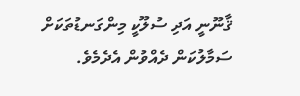ޤާނޫނީ އަދި ސުލޫކީ މިންގަނޑުތަކަށް ސަމާލުކަން ދެއްވުން އެދެމެވެ.